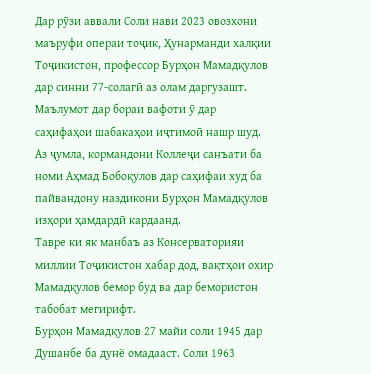Дар рӯзи аввали Соли нави 2023 овозхони маъруфи операи тоҷик, Ҳунарманди халқии Тоҷикистон, профессор Бурҳон Мамадқулов дар синни 77-солагӣ аз олам даргузашт.
Маълумот дар бораи вафоти ӯ дар саҳифаҳои шабакаҳои иҷтимоӣ нашр шуд. Аз ҷумла, кормандони Коллеҷи санъати ба номи Аҳмад Бобоқулов дар саҳифаи худ ба пайвандону наздикони Бурҳон Мамадқулов изҳори ҳамдардӣ кардаанд.
Тавре ки як манбаъ аз Консерваторияи миллии Тоҷикистон хабар дод, вақтҳои охир Мамадқулов бемор буд ва дар бемористон табобат мегирифт.
Бурҳон Мамадқулов 27 майи соли 1945 дар Душанбе ба дунё омадааст. Соли 1963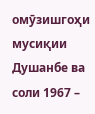омӯзишгоҳи мусиқии Душанбе ва соли 1967 –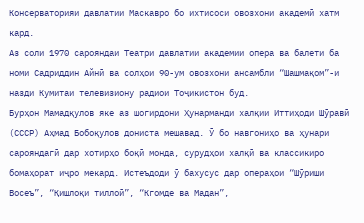Консерваторияи давлатии Маскавро бо ихтисоси овозхони академӣ хатм кард.
Аз соли 1970 сарояндаи Театри давлатии академии опера ва балети ба номи Садриддин Айнӣ ва солҳои 90-ум овозхони ансамбли “Шашмақом”-и назди Кумитаи телевизиону радиои Тоҷикистон буд.
Бурҳон Мамадқулов яке аз шогирдони Ҳунарманди халқии Иттиҳоди Шӯравӣ (СССР) Аҳмад Бобоқулов дониста мешавад. Ӯ бо навгониҳо ва ҳунари сарояндагӣ дар хотирҳо боқӣ монда, сурудҳои халқӣ ва классикиро бомаҳорат иҷро мекард. Истеъдоди ӯ бахусус дар операҳои “Шӯриши Восеъ”, “Қишлоқи тиллоӣ”, “Кгомде ва Мадан”,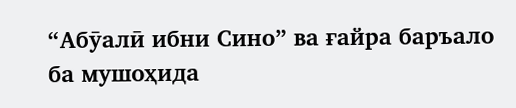“Абӯалӣ ибни Сино” ва ғайра баръало ба мушоҳида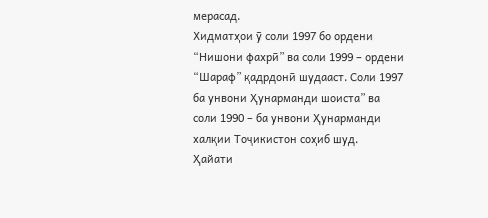мерасад.
Хидматҳои ӯ соли 1997 бо ордени “Нишони фахрӣ” ва соли 1999 – ордени “Шараф” қадрдонӣ шудааст. Соли 1997 ба унвони Ҳунарманди шоиста” ва соли 1990 – ба унвони Ҳунарманди халқии Тоҷикистон соҳиб шуд.
Ҳайати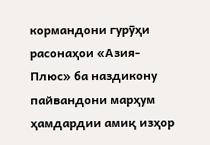кормандони гурӯҳи расонаҳои «Азия-Плюс» ба наздикону пайвандони марҳум ҳамдардии амиқ изҳор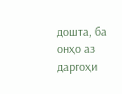дошта, ба онҳо аз даргоҳи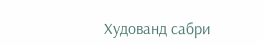Худованд сабри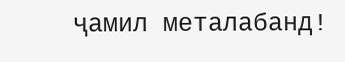ҷамил металабанд!